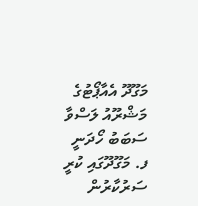މަގޫދޫ އެއާޕޯޓުގެ މަޝްރޫއު ލަސްވާ ސަބަބު ހޯދަނީ
ފ. މަގޫދޫގައި ކުރީ ސަރުކާރުން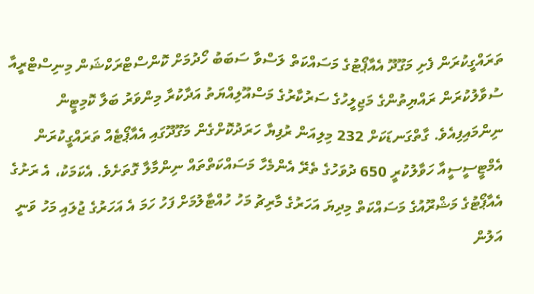ތަރައްގީކުރަން ފެށި މަގޫދޫ އެއާޕޯޓުގެ މަސައްކަތް ލަސްވާ ސަބަބު ހޯދުމަށް ކޮންސްޓްރަކްޝަން މިނިސްޓްރީއާ ސުވާލުކުރަން ރައްޔިތުންގެ މަޖިލީހުގެ ސަރުކާރުގެ މަސްއޫލިއްޔަތު އަދާކުރާ މިންވަރު ބަލާ ކޮމިޓީން ނިންމައިފިއެވެ. ގާތްގަނޑަކަށް 232 މިލިއަން ރުފިޔާ ހަރަދުކޮށްގެން މަގޫދޫގައި އެއާޕޯޓެއް ތަރައްގީކުރަން އެމްޓީސީސީއާ ހަވާލުކުރީ 650 ދުވަހުގެ ތެރޭ އެންމެހާ މަސައްކަތްތައް ނިންމާލާ ގޮތަށެވެ. އެކަމަކު، އެ ރަށުގެ އެއާޕޯޓުގެ މަޝްރޫއުގެ މަސައްކަތް މިދިޔަ އަހަރުގެ މާރިޗު މަހު ހުއްޓާލުމަށް ފަހު ހަމަ އެ އަހަރުގެ ޖުލައި މަހު ވަނީ އަލުން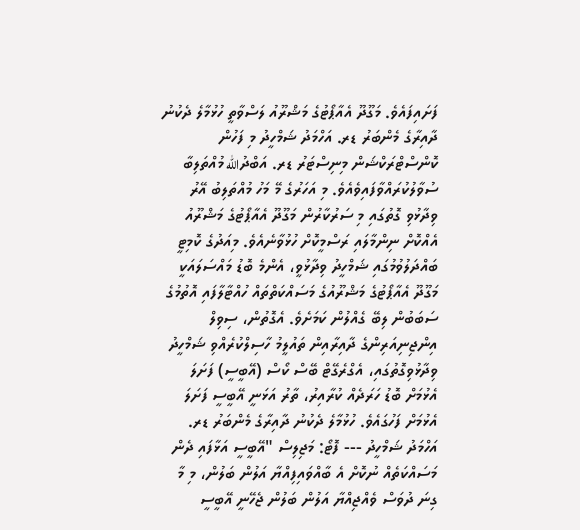ފަށައިފައެވެ. މަގޫދޫ އެއާޕޯޓުގެ މަޝްރޫއު ލަސްވާތީ ހުޅުމާލެ ދެކުނު ދާއިރާގެ މެންބަރު ޑރ. އަހްމަދު ޝަމްހީދު މި ފަހުން ކޮންސްޓްރަކްޝަން މިނިސްޓަރު ޑރ. އަބްދުالله މުއްތަލިބާ ސުވާލުކުރައްވާފައިވެއެވެ. މި އަހަރުގެ މޭ މަހު މުއްތަލިބު އޭރު ވިދާޅުވި ގޮތުގައި މި ސަރުކާރުން މަގޫދޫ އެއާޕޯޓުގެ މަޝްރޫއު އެއްކޮށް ނިންމާލައި ރަސްމީކޮށް ހުޅުވާނެއެވެ. މިއަދުގެ ކޮމިޓީ ބައްދަލުވުމުގައި ޝަމްހީދު ވިދާޅުވީ، އެންމެ ބޮޑު މައްސަލައަކީ މަގޫދޫ އެއާޕޯޓުގެ މަޝްރޫއުގެ މަސައްކަތްތައް ހުއްޓާލާފައި އޮތުމުގެ ސަބަބުން ލިބޭ ގެއްލުން ކަމަށެވެ. އެގޮތުން، ސިވިލް އިންޖިނިއަރިންގެ ދާއިރާއިން ތައުލީމު ހާސިލްކުރެއްވި ޝަމްހީދު ވިދާޅުވިގޮތުގައި، އެގްރެގޭޓް ބޭސް ކޯސް (އޭބީސީ) ފަށަލަ އެޅުމަށް ބޮޑު ހަރަދެއް ކުރާއިރު، ތާރު އަޅަނީ އޭބީސީ ފަށަލަ އެޅުމަށް ފަހުގައެވެ. ހުޅުމާލެ ދެކުނު ދާއިރާގެ މެންބަރު ޑރ. އަހްމަދު ޝަމްހީދު --- ފޮޓޯ: މަޖިލިސް "އޭބީސީ އަޅާފައި ދެން މަސައްކަތެއް ނުކޮށް އެ ބާއްވައިފިއްޔާ އަލުން ބަލުން، މި މާ ގިނަ ދުވަސް ވެއްޖިއްޔާ އަލުން ބަލުން ޖެހޭނީ އޭބީސީ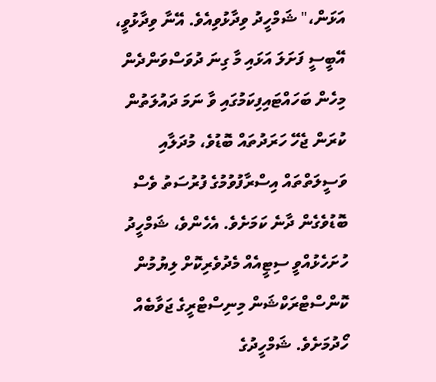އަޅަން،" ޝަމްހީދު ވިދާޅުވިއެވެ. އޭނާ ވިދާޅުވީ، އޭބީސީ ފަށަލަ އަޅައި މާ ގިނަ ދުވަސްވަންދެން މިހެން ބަހައްޓައިފިކަމުގައި ވާ ނަމަ ދައުލަތުން ކުރަން ޖެހޭ ހަރަދުތައް ބޮޑުވެ، މުދަލާއި ވަސީލަތްތައް އިސްރާފުވުމުގެ ފުރުސަތު ވެސް ބޮޑުވެގެން ދާނެ ކަމަށެވެ. އެހެންވެ، ޝަމްހީދު ހުށަހެޅުއްވީ ސިޓީއެއް މެދުވެރިކޮށް ލިޔުމުން ކޮންސްޓްރަކްޝަން މިނިސްޓްރީގެ ޖަވާބެއް ހޯދުމަށެވެ. ޝަމްހީދުގެ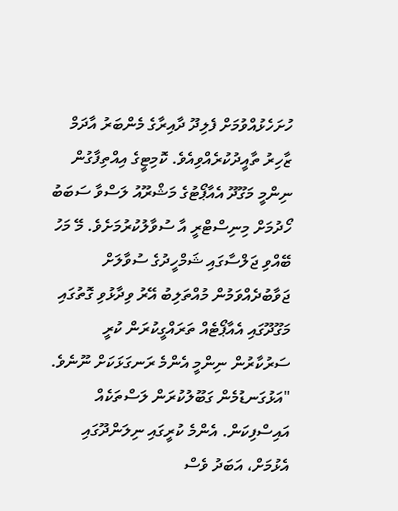ހުށަހެޅުއްވުމަށް ފެލިދޫ ދާއިރާގެ މެންބަރު އާދަމް ޒާހިރު ތާއީދުކުރެއްވިއެވެ. ކޮމިޓީގެ އިއްތިފާގުން ނިންމީ މަގޫދޫ އެއާޕޯޓުގެ މަޝްރޫއު ލަސްވާ ސަބަބު ހޯދުމަށް މިނިސްޓްރީ އާ ސުވާލުކުރުމަށެވެ. މޭ މަހު ބޭއްވި ޖަލްސާގައި ޝަމްހީދުގެ ސުވާލަށް ޖަވާބުދެއްވަމުން މުއްތަލިބު އޭރު ވިދާޅުވި ގޮތުގައި މަގޫދޫގައި އެއާޕޯޓެއް ތަރައްގީކުރަން ކުރީ ސަރުކާރުން ނިންމީ އެންމެ ރަނގަޅަކަށް ނޫނެވެ. "އަޅުގަނޑުމެން ގަބޫލުކުރަން ލަސްތަކެއް އައިސްފިކަން. އެންމެ ކުރީގައި ނިލަންދޫގައި އެޅުމަށް، އަބަދު ވެސް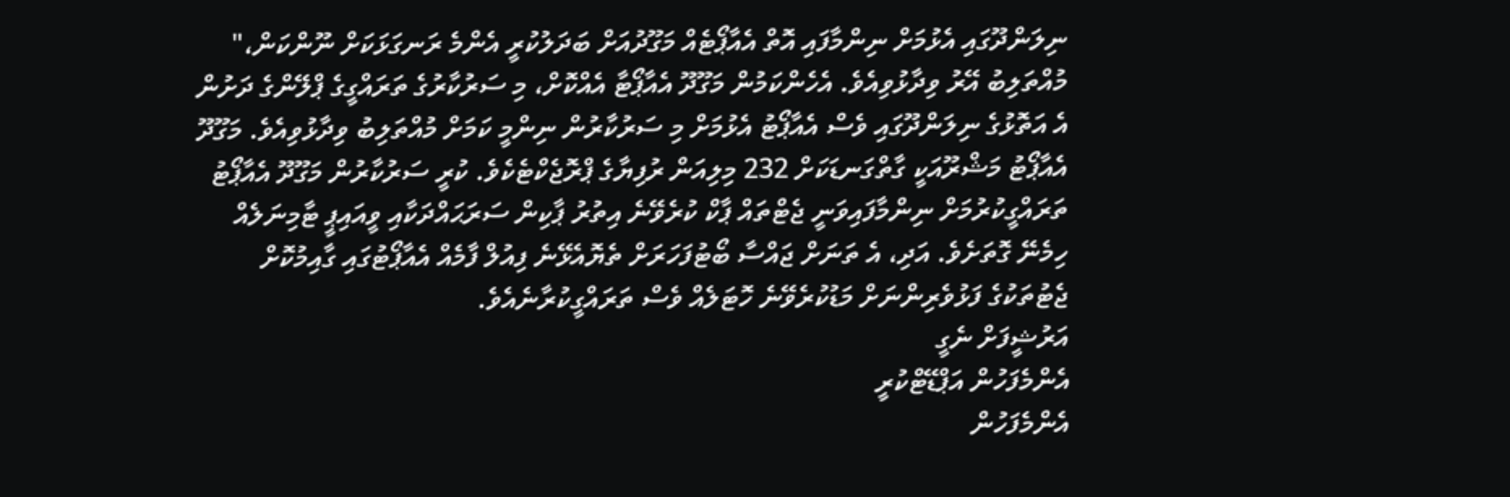ނިލަންދޫގައި އެޅުމަށް ނިންމާފައި އޮތް އެއާޕޯޓެއް މަގޫދުއަށް ބަދަލުކުރީ އެންމެ ރަނގަޅަކަށް ނޫންކަން،" މުއްތަލިބު އޭރު ވިދާޅުވިއެވެ. އެހެންކަމުން މަގޫދޫ އެއާޕޯޓާ އެއްކޮށް، މި ސަރުކާރުގެ ތަރައްގީގެ ޕްލޭންގެ ދަށުން އެ އަތޮޅުގެ ނިލަންދޫގައި ވެސް އެއާޕޯޓު އެޅުމަށް މި ސަރުކާރުން ނިންމީ ކަމަށް މުއްތަލިބު ވިދާޅުވިއެވެ. މަގޫދޫ އެއާޕޯޓު މަޝްރޫއަކީ ގާތްގަނޑަކަށް 232 މިލިއަން ރުފިޔާގެ ޕްރޮޖެކްޓެކެވެ. ކުރީ ސަރުކާރުން މަގޫދޫ އެއާޕޯޓު ތަރައްގީކުރުމަށް ނިންމާފައިވަނީ ޖެޓްތައް ޕާކް ކުރެވޭނެ އިތުރު ޕާކިން ސަރަޙައްދަކާއި ވީއައިޕީ ޓާމިނަލެއް ހިމެނޭ ގޮތަށެވެ. އަދި، އެ ތަނަށް ޖައްސާ ބޯޓުފަހަރަށް ތެޔޮއެޅޭނެ ފިއުލް ފާމެއް އެއާޕޯޓުގައި ގާއިމުކޮށް ޖެޓުތަކުގެ ފަޅުވެރިންނަށް މަޑުކުރެވޭނެ ހޮޓަލެއް ވެސް ތަރައްގީކުރާނެއެވެ.
އަރުޝީފަށް ނެގީ
އެންމެފަހުން އަޕްޑޭޓްކުރީ
އެންމެފަހުން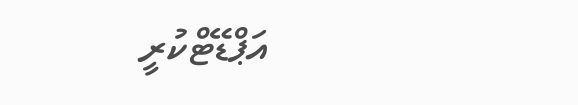އަޕްޑޭޓްކުރީ